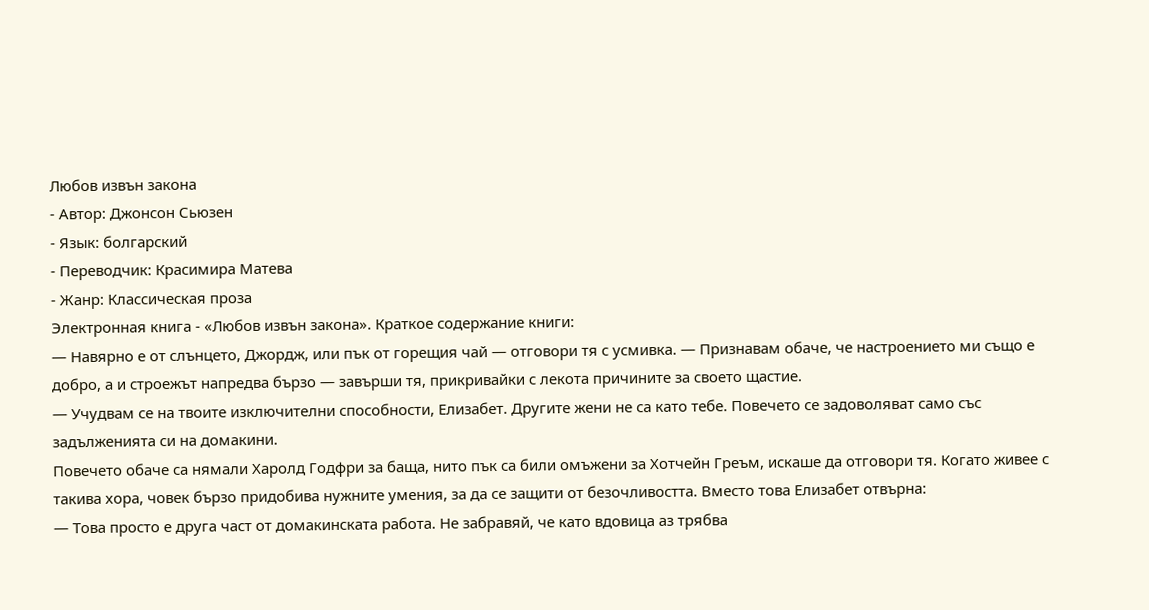Любов извън закона
- Автор: Джонсон Сьюзен
- Язык: болгарский
- Переводчик: Красимира Матева
- Жанр: Классическая проза
Электронная книга - «Любов извън закона». Краткое содержание книги:
— Навярно е от слънцето, Джордж, или пък от горещия чай — отговори тя с усмивка. — Признавам обаче, че настроението ми също е добро, а и строежът напредва бързо — завърши тя, прикривайки с лекота причините за своето щастие.
— Учудвам се на твоите изключителни способности, Елизабет. Другите жени не са като тебе. Повечето се задоволяват само със задълженията си на домакини.
Повечето обаче са нямали Харолд Годфри за баща, нито пък са били омъжени за Хотчейн Греъм, искаше да отговори тя. Когато живее с такива хора, човек бързо придобива нужните умения, за да се защити от безочливостта. Вместо това Елизабет отвърна:
— Това просто е друга част от домакинската работа. Не забравяй, че като вдовица аз трябва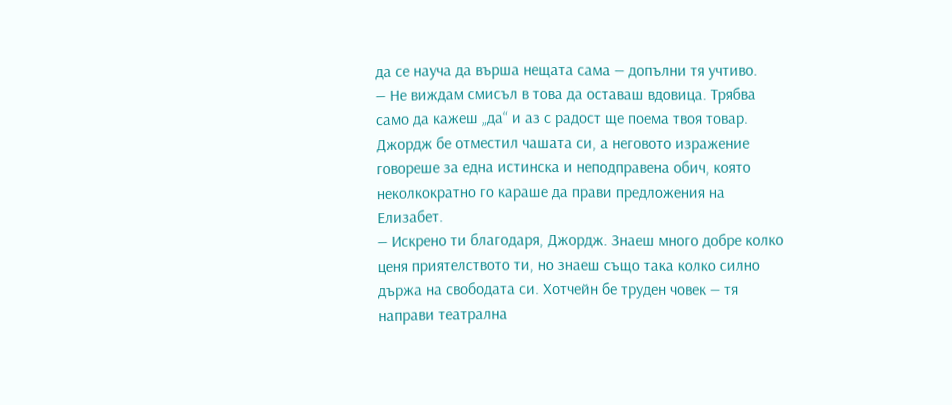да се науча да върша нещата сама — допълни тя учтиво.
— Не виждам смисъл в това да оставаш вдовица. Трябва само да кажеш „да“ и аз с радост ще поема твоя товар.
Джордж бе отместил чашата си, а неговото изражение говореше за една истинска и неподправена обич, която неколкократно го караше да прави предложения на Елизабет.
— Искрено ти благодаря, Джордж. Знаеш много добре колко ценя приятелството ти, но знаеш също така колко силно държа на свободата си. Хотчейн бе труден човек — тя направи театрална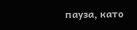пауза, като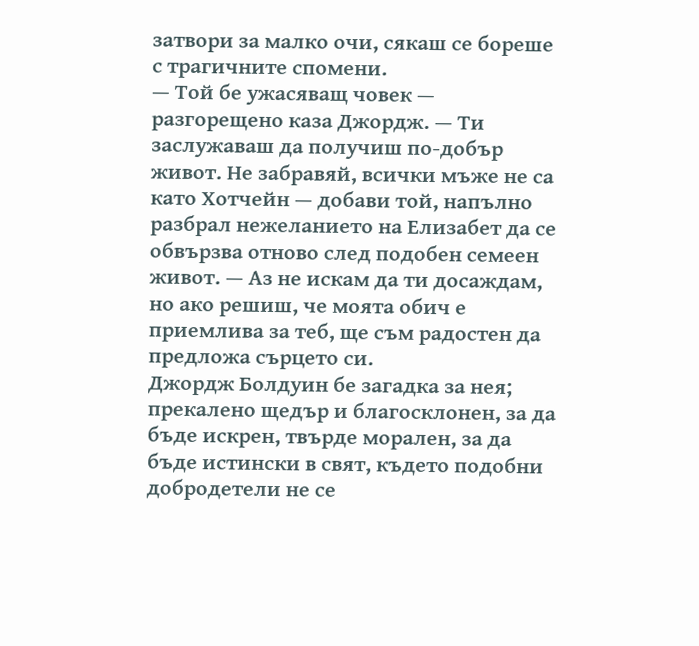затвори за малко очи, сякаш се бореше с трагичните спомени.
— Той бе ужасяващ човек — разгорещено каза Джордж. — Ти заслужаваш да получиш по-добър живот. Не забравяй, всички мъже не са като Хотчейн — добави той, напълно разбрал нежеланието на Елизабет да се обвързва отново след подобен семеен живот. — Аз не искам да ти досаждам, но ако решиш, че моята обич е приемлива за теб, ще съм радостен да предложа сърцето си.
Джордж Болдуин бе загадка за нея; прекалено щедър и благосклонен, за да бъде искрен, твърде морален, за да бъде истински в свят, където подобни добродетели не се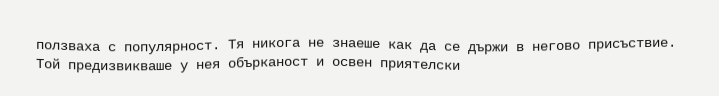ползваха с популярност. Тя никога не знаеше как да се държи в негово присъствие. Той предизвикваше у нея обърканост и освен приятелски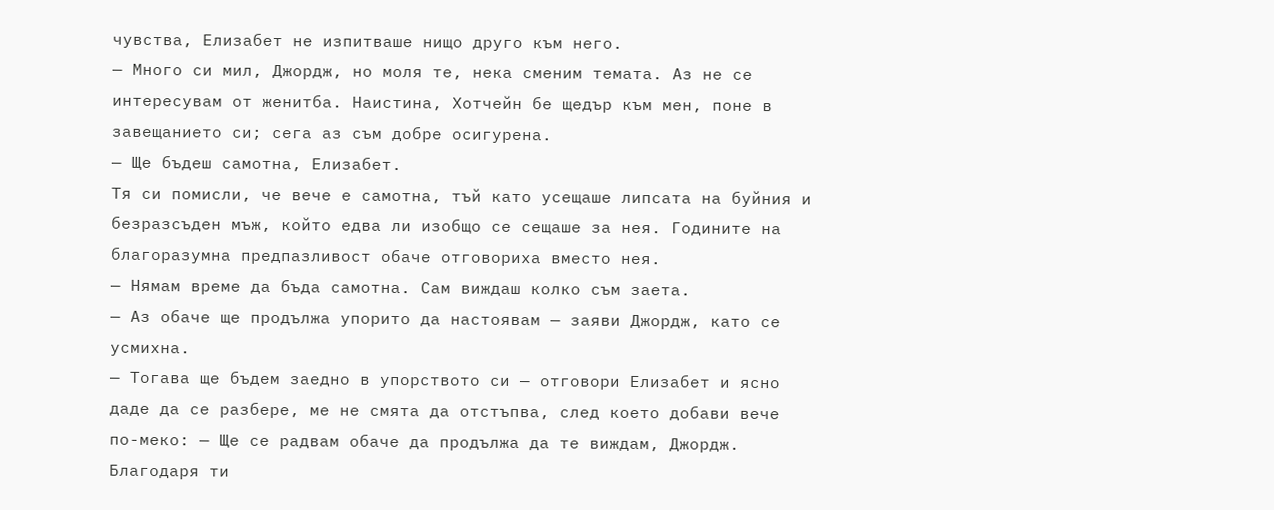чувства, Елизабет не изпитваше нищо друго към него.
— Много си мил, Джордж, но моля те, нека сменим темата. Аз не се интересувам от женитба. Наистина, Хотчейн бе щедър към мен, поне в завещанието си; сега аз съм добре осигурена.
— Ще бъдеш самотна, Елизабет.
Тя си помисли, че вече е самотна, тъй като усещаше липсата на буйния и безразсъден мъж, който едва ли изобщо се сещаше за нея. Годините на благоразумна предпазливост обаче отговориха вместо нея.
— Нямам време да бъда самотна. Сам виждаш колко съм заета.
— Аз обаче ще продължа упорито да настоявам — заяви Джордж, като се усмихна.
— Тогава ще бъдем заедно в упорството си — отговори Елизабет и ясно даде да се разбере, ме не смята да отстъпва, след което добави вече по-меко: — Ще се радвам обаче да продължа да те виждам, Джордж. Благодаря ти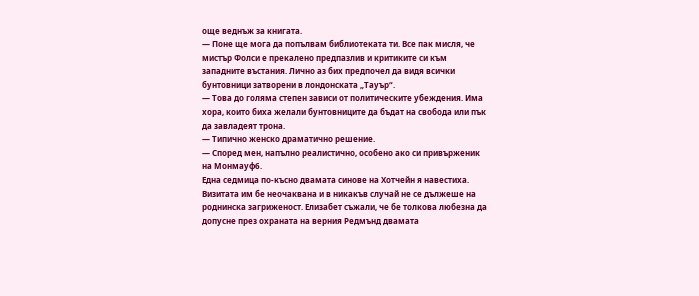още веднъж за книгата.
— Поне ще мога да попълвам библиотеката ти. Все пак мисля, че мистър Фолси е прекалено предпазлив и критиките си към западните въстания. Лично аз бих предпочел да видя всички бунтовници затворени в лондонската „Тауър“.
— Това до голяма степен зависи от политическите убеждения. Има хора, които биха желали бунтовниците да бъдат на свобода или пък да завладеят трона.
— Типично женско драматично решение.
— Според мен, напълно реалистично, особено ако си привърженик на Монмауф6.
Една седмица по-късно двамата синове на Хотчейн я навестиха. Визитата им бе неочаквана и в никакъв случай не се дължеше на роднинска загриженост. Елизабет съжали, че бе толкова любезна да допусне през охраната на верния Редмънд двамата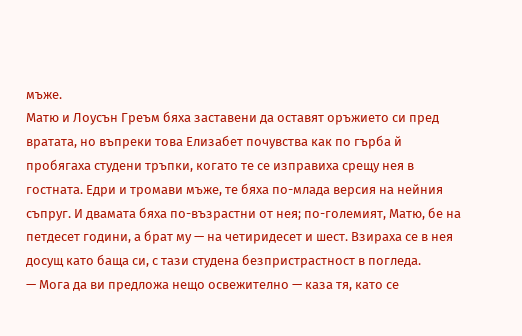мъже.
Матю и Лоусън Греъм бяха заставени да оставят оръжието си пред вратата, но въпреки това Елизабет почувства как по гърба й пробягаха студени тръпки, когато те се изправиха срещу нея в гостната. Едри и тромави мъже, те бяха по-млада версия на нейния съпруг. И двамата бяха по-възрастни от нея; по-големият, Матю, бе на петдесет години, а брат му — на четиридесет и шест. Взираха се в нея досущ като баща си, с тази студена безпристрастност в погледа.
— Мога да ви предложа нещо освежително — каза тя, като се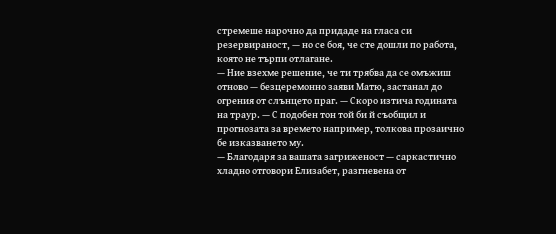стремеше нарочно да придаде на гласа си резервираност, — но се боя, че сте дошли по работа, която не търпи отлагане.
— Ние взехме решение, че ти трябва да се омъжиш отново — безцеремонно заяви Матю, застанал до огрения от слънцето праг. — Скоро изтича годината на траур. — С подобен тон той би й съобщил и прогнозата за времето например, толкова прозаично бе изказването му.
— Благодаря за вашата загриженост — саркастично хладно отговори Елизабет, разгневена от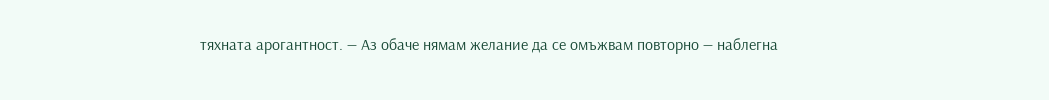тяхната арогантност. — Аз обаче нямам желание да се омъжвам повторно — наблегна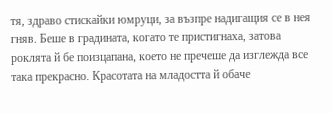тя, здраво стискайки юмруци, за възпре надигащия се в нея гняв. Беше в градината, когато те пристигнаха, затова роклята й бе поизцапана, което не пречеше да изглежда все така прекрасно. Красотата на младостта й обаче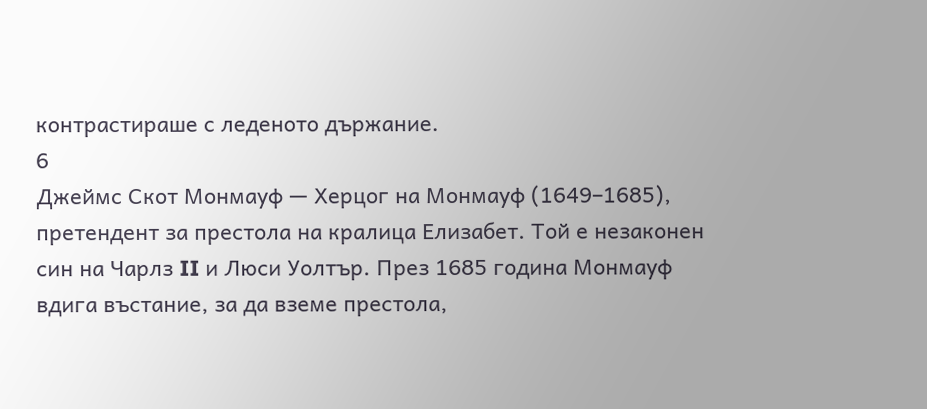контрастираше с леденото държание.
6
Джеймс Скот Монмауф — Херцог на Монмауф (1649–1685), претендент за престола на кралица Елизабет. Той е незаконен син на Чарлз II и Люси Уолтър. През 1685 година Монмауф вдига въстание, за да вземе престола,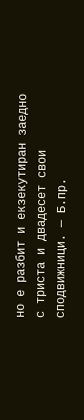но е разбит и екзекутиран заедно с триста и двадесет свои сподвижници. — Б.пр.